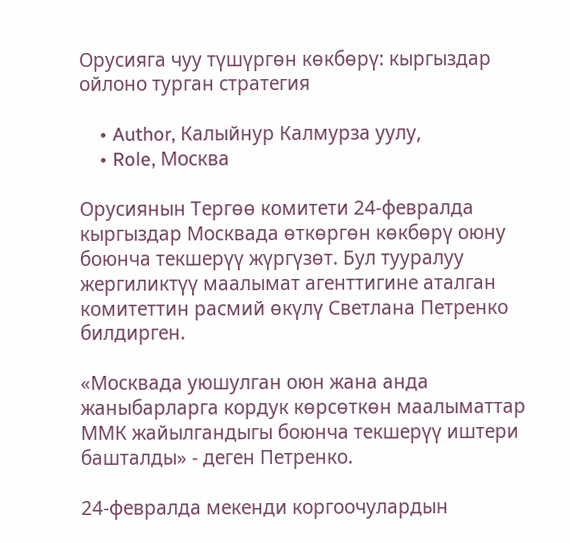Орусияга чуу түшүргөн көкбөрү: кыргыздар ойлоно турган стратегия

    • Author, Калыйнур Калмурза уулу,
    • Role, Москва

Орусиянын Тергөө комитети 24-февралда кыргыздар Москвада өткөргөн көкбөрү оюну боюнча текшерүү жүргүзөт. Бул тууралуу жергиликтүү маалымат агенттигине аталган комитеттин расмий өкүлү Светлана Петренко билдирген.

«Москвада уюшулган оюн жана анда жаныбарларга кордук көрсөткөн маалыматтар ММК жайылгандыгы боюнча текшерүү иштери башталды» - деген Петренко.

24-февралда мекенди коргоочулардын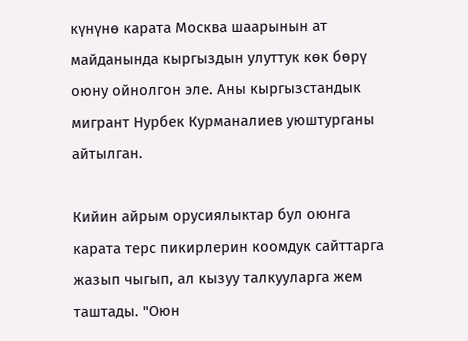күнүнө карата Москва шаарынын ат майданында кыргыздын улуттук көк бөрү оюну ойнолгон эле. Аны кыргызстандык мигрант Нурбек Курманалиев уюштурганы айтылган.

Кийин айрым орусиялыктар бул оюнга карата терс пикирлерин коомдук сайттарга жазып чыгып, ал кызуу талкууларга жем таштады. "Оюн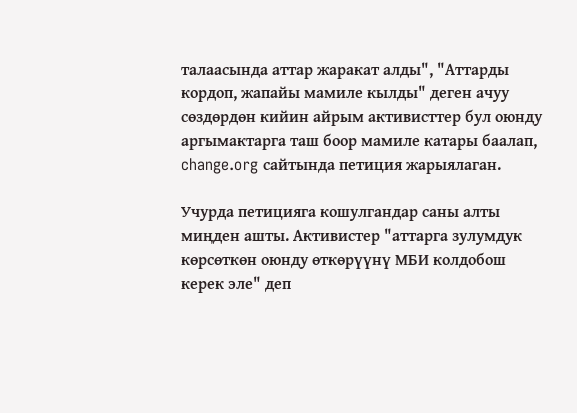талаасында аттар жаракат алды", "Аттарды кордоп, жапайы мамиле кылды" деген ачуу сөздөрдөн кийин айрым активисттер бул оюнду аргымактарга таш боор мамиле катары баалап, change.org сайтында петиция жарыялаган.

Учурда петицияга кошулгандар саны алты миңден ашты. Активистер "аттарга зулумдук көрсөткөн оюнду өткөрүүнү МБИ колдобош керек эле" деп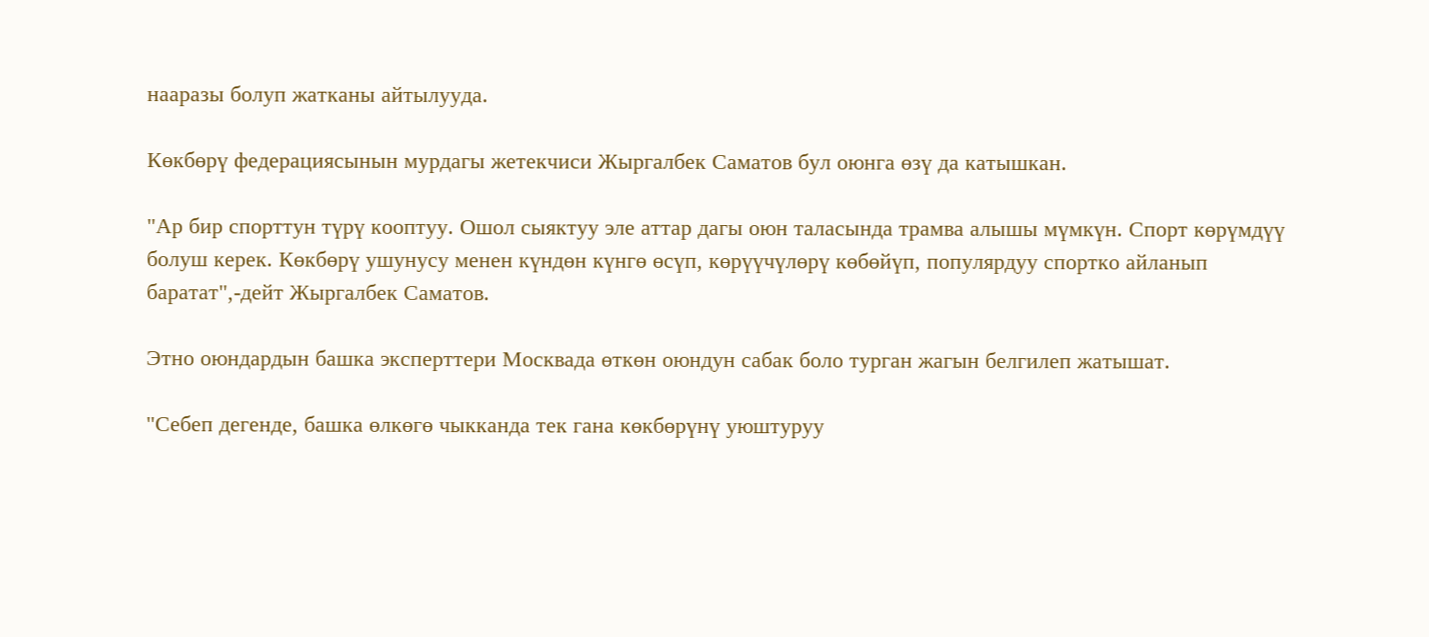нааразы болуп жатканы айтылууда.

Көкбөрү федерациясынын мурдагы жетекчиси Жыргалбек Саматов бул оюнга өзү да катышкан.

"Ар бир спорттун түрү кооптуу. Ошол сыяктуу эле аттар дагы оюн таласында трамва алышы мүмкүн. Спорт көрүмдүү болуш керек. Көкбөрү ушунусу менен күндөн күнгө өсүп, көрүүчүлөрү көбөйүп, популярдуу спортко айланып баратат",-дейт Жыргалбек Саматов.

Этно оюндардын башка эксперттери Москвада өткөн оюндун сабак боло турган жагын белгилеп жатышат.

"Себеп дегенде, башка өлкөгө чыкканда тек гана көкбөрүнү уюштуруу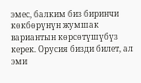эмес, балким биз биринчи көкбөрүнүн жумшак вариантын көрсөтүшүбүз керек. Орусия бизди билет, ал эми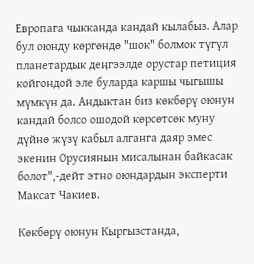Европага чыкканда кандай кылабыз. Алар бул оюнду көргөндө "шок" болмок түгүл планетардык деӊгээлде орустар петиция койгондой эле буларда каршы чыгышы мүмкүн да. Андыктан биз көкбөрү оюнун кандай болсо ошодой көрсөтсөк муну дүйнө жүзү кабыл алганга даяр эмес экенин Орусиянын мисалынан байкасак болот",-дейт этно оюндардын эксперти Максат Чакиев.

Көкбөрү оюнун Кыргызстанда,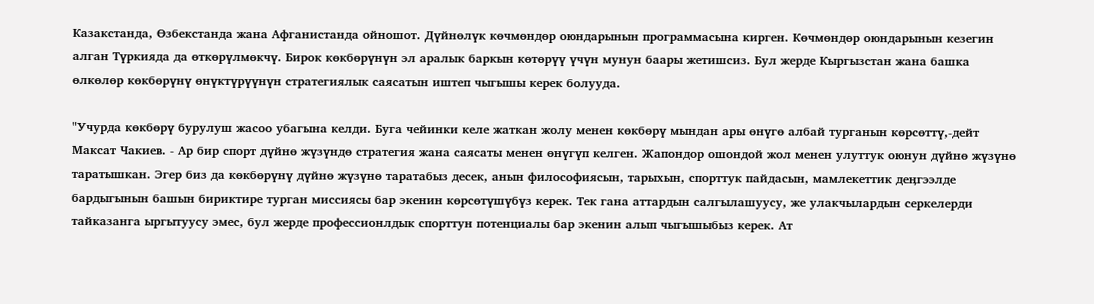Казакстанда, Өзбекстанда жана Афганистанда ойношот. Дүйнөлүк көчмөндөр оюндарынын программасына кирген. Көчмөндөр оюндарынын кезегин алган Түркияда да өткөрүлмөкчү. Бирок көкбөрүнүн эл аралык баркын көтөрүү үчүн мунун баары жетишсиз. Бул жерде Кыргызстан жана башка өлкөлөр көкбөрүнү өнүктүрүүнүн стратегиялык саясатын иштеп чыгышы керек болууда.

"Учурда көкбөрү бурулуш жасоо убагына келди. Буга чейинки келе жаткан жолу менен көкбөрү мындан ары өнүгө албай турганын көрсөттү,-дейт Максат Чакиев. - Ар бир спорт дүйнө жүзүндө стратегия жана саясаты менен өнүгүп келген. Жапондор ошондой жол менен улуттук оюнун дүйнө жүзүнө таратышкан. Эгер биз да көкбөрүнү дүйнө жүзүнө таратабыз десек, анын философиясын, тарыхын, спорттук пайдасын, мамлекеттик деӊгээлде бардыгынын башын бириктире турган миссиясы бар экенин көрсөтүшүбүз керек. Тек гана аттардын салгылашуусу, же улакчылардын серкелерди тайказанга ыргытуусу эмес, бул жерде профессионлдык спорттун потенциалы бар экенин алып чыгышыбыз керек. Ат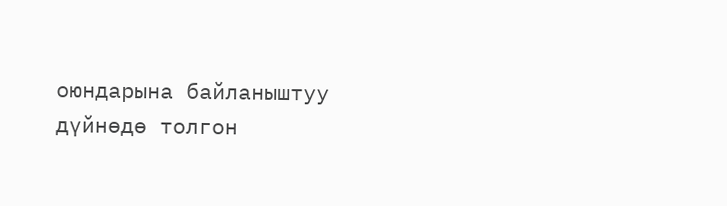оюндарына байланыштуу дүйнөдө толгон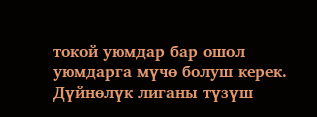токой уюмдар бар ошол уюмдарга мүчө болуш керек. Дүйнөлүк лиганы түзүш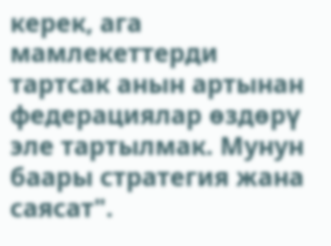керек, ага мамлекеттерди тартсак анын артынан федерациялар өздөрү эле тартылмак. Мунун баары стратегия жана саясат".